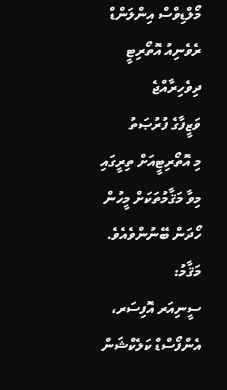މޯލްޑިވްސް އިންލަންޑް ރެވެނިއު އޮތޯރިޓީ
ދިވެހިރާއްޖެ
ވަޒީފާގެ ފުރުޞަތު
މި އޮތޯރިޓީއަށް ތިރީގައި މިވާ މަޤާމުތަކަށް މީހުން ހޯދަން ބޭނުންވެއެވެ.
މަޤާމު:
ސީނިއަރ އޮފިސަރ، އެންފޯސްޑް ކަލެކްޝަން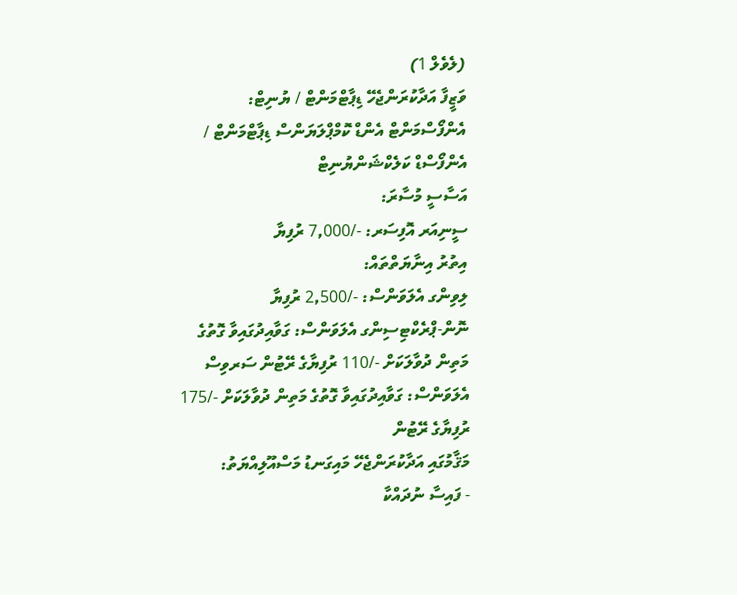(ލެވެލް 1)
ވަޒީފާ އަދާކުރަންޖެހޭ ޑިޕާޓްމަންޓް / ޔުނިޓް:
އެންފޯސްމަންޓް އެންޑް ކޮމްޕްލަޔަންސް ޑިޕާޓްމަންޓް / އެންފޯސްޑް ކަލެކްޝަންޔުނިޓް
އަސާސީ މުސާރަ:
ސީނިއަރ އޮފިސަރ: -/7,000 ރުފިޔާ
އިތުރު އިނާޔަތްތައް:
ލިވިންގ އެލަވަންސް: -/2,500 ރުފިޔާ
ނޮން-ޕްރެކްޓިސިންގ އެލަވަންސް: ގަވާއިދުގައިވާ ގޮތުގެ މަތިން ދުވާލަކަށް -/110 ރުފިޔާގެ ރޭޓުން ސަރވިސް އެލަވަންސް: ގަވާއިދުގައިވާ ގޮތުގެ މަތިން ދުވާލަކަށް -/175 ރުފިޔާގެ ރޭޓުން
މަޤާމުގައި އަދާކުރަންޖެހޭ މައިގަނޑު މަސްއޫލިއްޔަތު:
- ފައިސާ ނުދައްކާ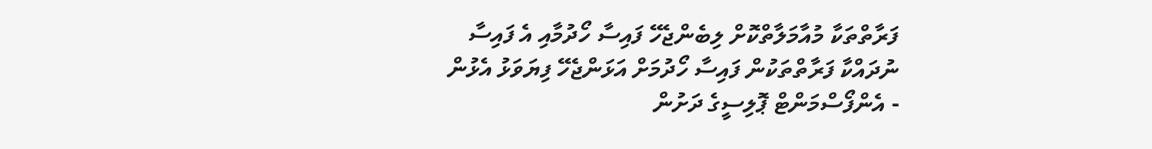ފަރާތްތަކާ މުއާމަލާތްކޮށް ލިބެންޖެހޭ ފައިސާ ހޯދުމާއި އެ ފައިސާ ނުދައްކާ ފަރާތްތަކުން ފައިސާ ހޯދުމަށް އަޅަންޖެހޭ ފިޔަވަޅު އެޅުން
- އެންފޯސްމަންޓް ޕޮލިސީގެ ދަށުން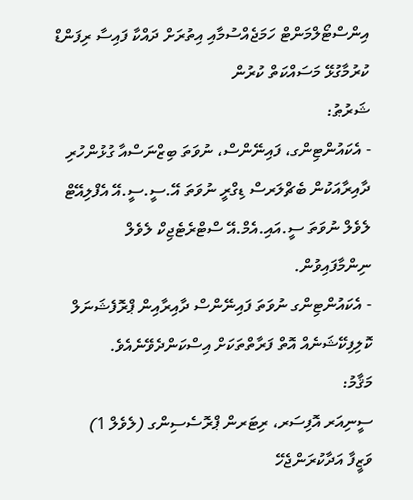އިންސްޓޯލްމަންޓް ހަމަޖެއްސުމާއި އިތުރަށް ދައްކާ ފައިސާ ރިފަންޑް ކުރުމާގުޅޭ މަސައްކަތް ކުރުން
ޝަރުޠު:
- އެކައުންޓިންގ، ފައިނޭންސް، ނުވަތަ ބިޒްނަސްއާ ގުޅުންހުރި ދާއިރާއަކުން ބެޗްލަރސް ޑިގްރީ ނުވަތަ އޭ.ސީ.ސީ.އޭ އެފްލިއޭޓް ލެވެލް ނުވަތަ ސީ.އައި.އެމް.އޭ ސްޓްރެޓެޖިކް ލެވެލް ނިންމާފައިވުން.
- އެކައުންޓިންގ ނުވަތަ ފައިނޭންސް ދާއިރާއިން ޕްރޮފެޝަނަލް ކޮލިފިކޭޝަނެއް އޮތް ފަރާތްތަކަށް އިސްކަންދެވޭނެއެވެ.
މަޤާމު:
ސީނިއަރ އޮފިސަރ، ރިޓަރން ޕްރޮސެސިންގ (ލެވެލް 1)
ވަޒީފާ އަދާކުރަންޖެހޭ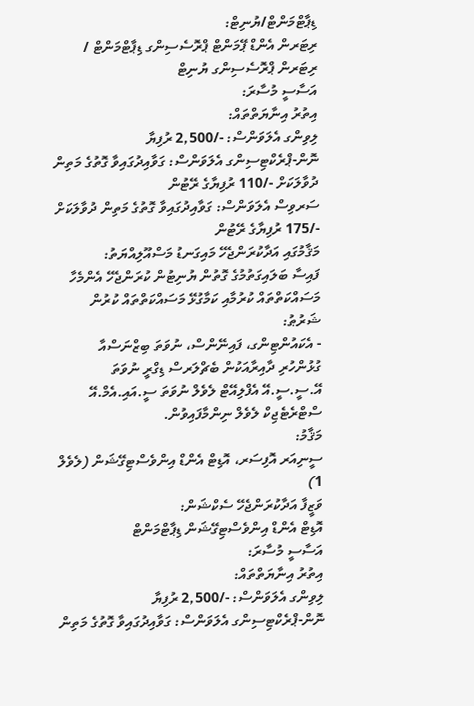ޑިޕާޓްމަންޓް/ޔުނިޓް:
ރިޓަރން އެންޑް ޕޭމަންޓް ޕްރޮސެސިންގ ޑިޕާޓްމަންޓް / ރިޓަރން ޕްރޮސެސިންގ ޔުނިޓް
އަސާސީ މުސާރަ:
އިތުރު އިނާޔަތްތައް:
ލިވިންގ އެލަވަންސް: -/2,500 ރުފިޔާ
ނޮން-ޕްރެކްޓިސިންގ އެލަވަންސް: ގަވާއިދުގައިވާ ގޮތުގެ މަތިން ދުވާލަކަށް -/110 ރުފިޔާގެ ރޭޓުން
ސަރވިސް އެލަވަންސް: ގަވާއިދުގައިވާ ގޮތުގެ މަތިން ދުވާލަކަށް -/175 ރުފިޔާގެ ރޭޓުން
މަޤާމުގައި އަދާކުރަންޖެހޭ މައިގަނޑު މަސްއޫލިއްޔަތު:
ފައިސާ ބަލައިގަތުމުގެ ގޮތުން ޔުނިޓުން ކުރަންޖެހޭ އެންމެހާ މަސައްކަތްތައް ކުރުމާއި ކަމާގުޅޭ މަސައްކަތްތައް ކުރުން
ޝަރުޠު:
- އެކައުންޓިންގ، ފައިނޭންސް، ނުވަތަ ބިޒްނަސްއާ ގުޅުންހުރި ދާއިރާއަކުން ބެޗްލަރސް ޑިގްރީ ނުވަތަ އޭ.ސީ.ސީ.އޭ އެފްލިއޭޓް ލެވެލް ނުވަތަ ސީ.އައި.އެމް.އޭ ސްޓްރެޓެޖިކް ލެވެލް ނިންމާފައިވުން.
މަޤާމު:
ސީނިއަރ އޮފިސަރ، އޮޑިޓް އެންޑް އިންވެސްޓިގޭޝަން (ލެވެލް 1)
ވަޒީފާ އަދާކުރަންޖެހޭ ސެކްޝަން:
އޮޑިޓް އެންޑް އިންވެސްޓިގޭޝަން ޑިޕާޓްމަންޓް
އަސާސީ މުސާރަ:
އިތުރު އިނާޔަތްތައް:
ލިވިންގ އެލަވަންސް: -/2,500 ރުފިޔާ
ނޮން-ޕްރެކްޓިސިންގ އެލަވަންސް: ގަވާއިދުގައިވާ ގޮތުގެ މަތިން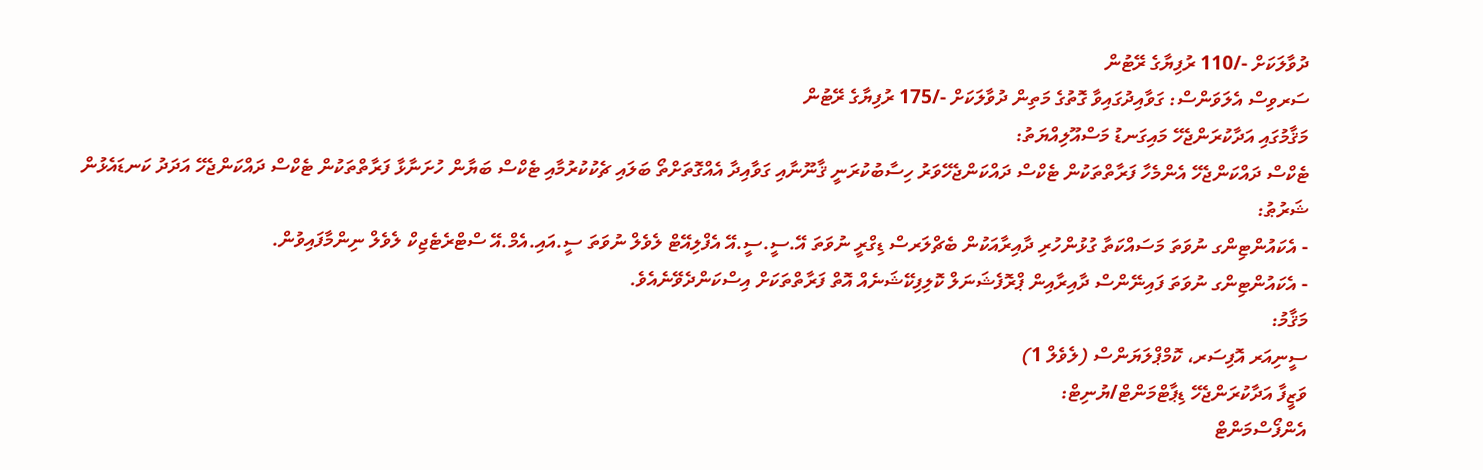ދުވާލަކަށް -/110 ރުފިޔާގެ ރޭޓުން
ސަރވިސް އެލަވަންސް: ގަވާއިދުގައިވާ ގޮތުގެ މަތިން ދުވާލަކަށް -/175 ރުފިޔާގެ ރޭޓުން
މަޤާމުގައި އަދާކުރަންޖެހޭ މައިގަނޑު މަސްއޫލިއްޔަތު:
ޓެކްސް ދައްކަންޖެހޭ އެންމެހާ ފަރާތްތަކުން ޓެކްސް ދައްކަންޖެހޭވަރު ހިސާބުކުރަނީ ޤާނޫނާއި ގަވާއިދާ އެއްގޮތަށްތޯ ބަލައި ޗެކުކުރުމާއި ޓެކްސް ބަޔާން ހުށަނާޅާ ފަރާތްތަކުން ޓެކްސް ދައްކަންޖެހޭ އަދަދު ކަނޑައެޅުން
ޝަރުޠު:
- އެކައުންޓިންގ ނުވަތަ މަސައްކަތާ ގުޅުންހުރި ދާއިރާއަކުން ބެޗްލަރސް ޑިގްރީ ނުވަތަ އޭ.ސީ.ސީ.އޭ އެފްލިއޭޓް ލެވެލް ނުވަތަ ސީ.އައި.އެމް.އޭ ސްޓްރެޓެޖިކް ލެވެލް ނިންމާފައިވުން.
- އެކައުންޓިންގ ނުވަތަ ފައިނޭންސް ދާއިރާއިން ޕްރޮފެޝަނަލް ކޮލިފިކޭޝަނެއް އޮތް ފަރާތްތަކަށް އިސްކަންދެވޭނެއެވެ.
މަޤާމު:
ސީނިއަރ އޮފިސަރ، ކޮމްޕްލަޔަންސް (ލެވެލް 1)
ވަޒީފާ އަދާކުރަންޖެހޭ ޑިޕާޓްމަންޓް/ޔުނިޓް:
އެންފޯސްމަންޓް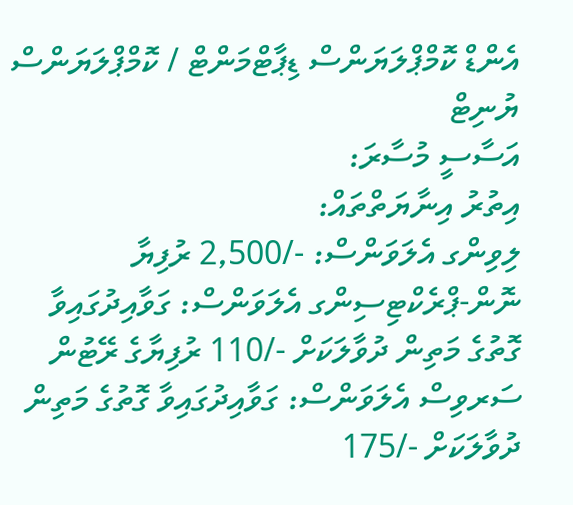އެންޑް ކޮމްޕްލަޔަންސް ޑިޕާޓްމަންޓް / ކޮމްޕްލަޔަންސް ޔުނިޓް
އަސާސީ މުސާރަ:
އިތުރު އިނާޔަތްތައް:
ލިވިންގ އެލަވަންސް: -/2,500 ރުފިޔާ
ނޮން-ޕްރެކްޓިސިންގ އެލަވަންސް: ގަވާއިދުގައިވާ ގޮތުގެ މަތިން ދުވާލަކަށް -/110 ރުފިޔާގެ ރޭޓުން
ސަރވިސް އެލަވަންސް: ގަވާއިދުގައިވާ ގޮތުގެ މަތިން ދުވާލަކަށް -/175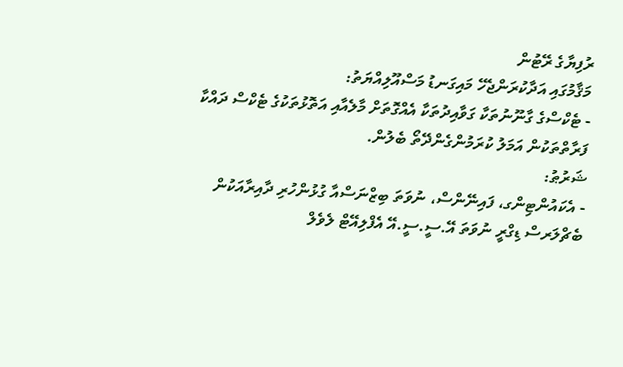ރުފިޔާގެ ރޭޓުން
މަޤާމުގައި އަދާކުރަންޖެހޭ މައިގަނޑު މަސްއޫލިއްޔަތު:
- ޓެކްސްގެ ގާނޫނުތަކާ ގަވާއިދުތަކާ އެއްގޮތަށް މާލެއާއި އަތޮޅުތަކުގެ ޓެކްސް ދައްކާ ފަރާތްތަކުން އަމަލު ކުރަމުންގެންދޭތޯ ބެލުން.
ޝަރުޠު:
- އެކައުންޓިންގ، ފައިނޭންސް، ނުވަތަ ބިޒްނަސްއާ ގުޅުންހުރި ދާއިރާއަކުން ބެޗްލަރސް ޑިގްރީ ނުވަތަ އޭ.ސީ.ސީ.އޭ އެފްލިއޭޓް ލެވެލް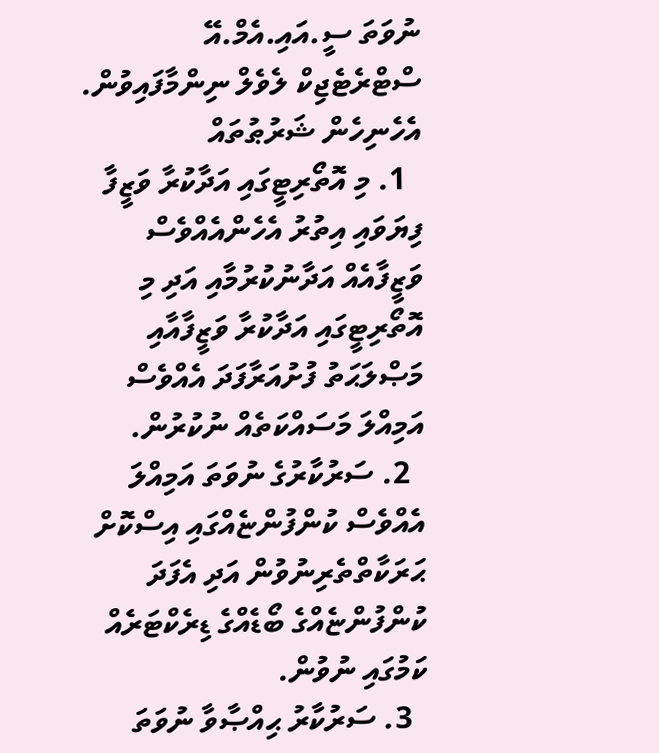ނުވަތަ ސީ.އައި.އެމް.އޭ ސްޓްރެޓެޖިކް ލެވެލް ނިންމާފައިވުން.
އެހެނިހެން ޝަރުޠުތައް
  1. މި އޮތޯރިޓީގައި އަދާކުރާ ވަޒީފާ ފިޔަވައި އިތުރު އެހެންއެއްވެސް ވަޒީފާއެއް އަދާނުކުރުމާއި އަދި މި އޮތޯރިޓީގައި އަދާކުރާ ވަޒީފާއާއި މަޞްލަޙަތު ފުށުއަރާފަދަ އެއްވެސް އަމިއްލަ މަސައްކަތެއް ނުކުރުން.
  2. ސަރުކާރުގެ ނުވަތަ އަމިއްލަ އެއްވެސް ކުންފުންޏެއްގައި އިސްކޮށް ޙަރަކާތްތެރިނުވުން އަދި އެފަދަ ކުންފުންޏެއްގެ ބޯޑެއްގެ ޑިރެކްޓަރެއް ކަމުގައި ނުވުން.
  3. ސަރުކާރު ޙިއްޞާވާ ނުވަތަ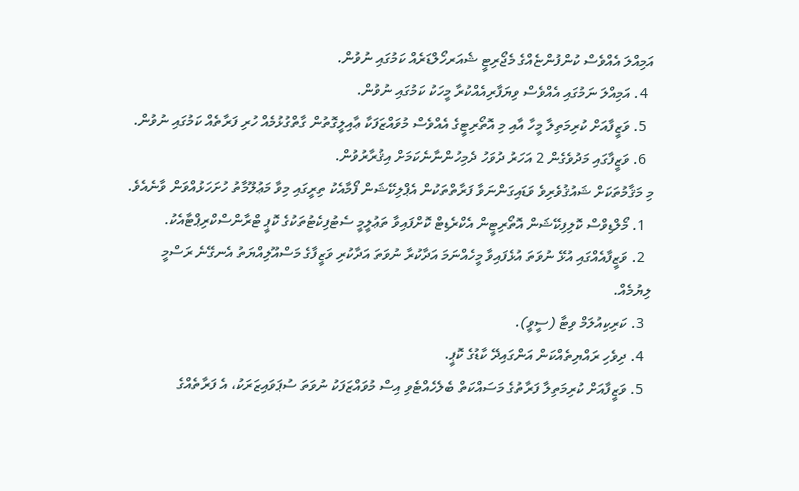އަމިއްލަ އެއްވެސް ކުންފުންޏެއްގެ މެޖޯރިޓީ ޝެއަރހޯލްޑަރެއް ކަމުގައި ނުވުން.
  4. އަމިއްލަ ނަމުގައި އެއްވެސް ވިޔަފާރިއެއްކުރާ މީހަކު ކަމުގައި ނުވުން.
  5. ވަޒީފާއަށް ކުރިމަތިލާ މީހާ އާއި މި އޮތޯރިޓީގެ އެއްވެސް މުވައްޒަފަކާ ޢާއިލީގޮތުން ގާތްގުޅުމެއް ހުރި ފަރާތެއް ކަމުގައި ނުވުން.
  6. ވަޒީފާގައި މަދުވެގެން 2 އަހަރު ދުވަހު ދެމިހުންނާނެކަމަށް އިޤުރާރުވުން.
މި މަޤާމުތަކަށް ޝައުޤުވެރިވެ ވަޑައިގަންނަވާ ފަރާތްތަކުން އެޕްލިކޭޝަން ފޯމާއެކު ތިރީގައި މިވާ މަޢުލޫމާތު ހުށަހަޅުއްވަން ވާނެއެވެ.
  1. މޯލްޑިވްސް ކޮލިފިކޭޝަން އޮތޯރިޓީން އެކްރެޑިޓް ކޮށްފައިވާ ތަޢުލީމީ ސެޓުފިކެޓުތަކުގެ ކޮޕީ ޓްރާންސްކްރިޕްޓާއެކު.
  2. ވަޒީފާއެއްގައި އުޅޭ ނުވަތަ އުޅެފައިވާ މީހެއްނަމަ އަދާކުރާ ނުވަތަ އަދާކުރި ވަޒީފާގެ މަސްއޫލިއްޔަތު އެނގޭނެ ރަސްމީ ލިޔުމެއް.
  3. ކަރިކިއުލަމް ވިޓާ (ސީވީ).
  4. ދިވެހި ރައްޔިތެއްކަން އަންގައިދޭ ކާޑުގެ ކޮޕީ.
  5. ވަޒީފާއަށް ކުރިމަތިލާ ފަރާތުގެ މަސައްކަތް ބެލެހެއްޓެވި އިސް މުވައްޒަފަކު ނުވަތަ ސުޕަވައިޒަރަކު، އެ ފަރާތެއްގެ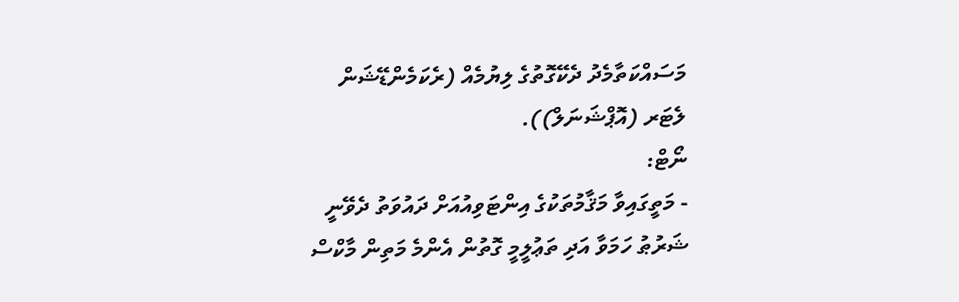މަސައްކަތާމެދު ދެކޭގޮތުގެ ލިޔުމެއް (ރެކަމެންޑޭޝަން ލެޓަރ (އޮޕްޝަނަލް)).
ނޯޓް:
- މަތީގައިވާ މަޤާމުތަކުގެ އިންޓަވިއުއަށް ދައުވަތު ދެވޭނީ ޝަރުޠު ހަމަވާ އަދި ތަޢުލީމީ ގޮތުން އެންމެ މަތިން މާކްސް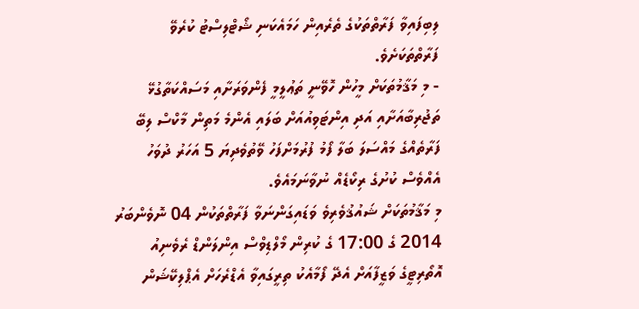ލިބިފައިވާ ފަރާތްތަކުގެ ތެރެއިން ހަމައެކަނި ޝޯޓްލިސްޓު ކުރެވޭ ފަރާތްތަކަށެވެ.
- މި މަޤާމުތަކަށް މީހުން ހޮވޭނީ ތަޢުލީމީ ފެންވަރަށާއި މަސައްކަތާގުޅޭ ތަޖުރިބާއަށާއި އަދި އިންޓަވިއުއަށް ބަލައި އެންމެ މަތިން މާކްސް ލިބޭ ފަރާތެއްގެ މައްސަލަ ބަލާ ފޯމު ފުރުމަށްފަހު ވޭތުވެދިޔަ 5 އަހަރު ދުވަހު އެއްވެސް ކުށުގެ ރިކޯޑެއް ނުވާނަމައެވެ.
މި މަޤާމުތަކަށް ޝައުޤުވެރިވެ ވަޑައިގަންނަވާ ފަރާތްތަކުން 04 ނޮވެންބަރު 2014 ގެ 17:00 ގެ ކުރިން މޯލްޑިވްސް އިންލަންޑް ރެވެނިއު އޮތޯރިޓީގެ ވަޒީފާއަށް އެދޭ ފޯމާއެކު ތިރީގައިވާ އެޑްރެހަށް އެޕްލިކޭޝަން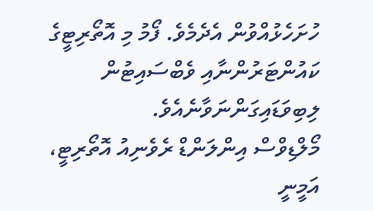ހުށަހެޅުއްވުން އެދެމެވެ. ފޯމު މި އޮތޯރިޓީގެ ކައުންޓަރުންނާއި ވެބްސައިޓުން ލިބިވަޑައިގަންނަވާނެއެވެ.
މޯލްޑިވްސް އިންލަންޑް ރެވެނިއު އޮތޯރިޓީ، އަމީނީ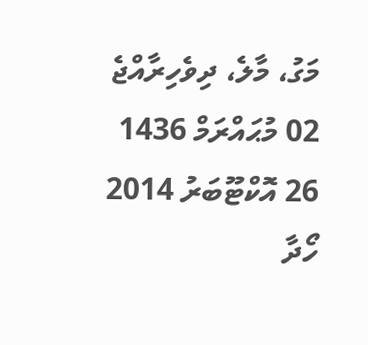މަގު، މާލެ، ދިވެހިރާއްޖެ
02 މުޙައްރަމް 1436
26 އޮކްޓޫބަރު 2014
ހޯދާ